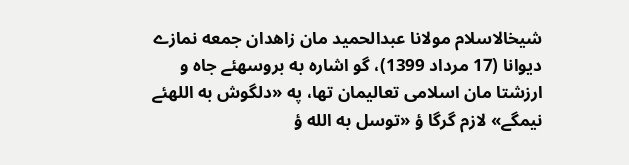شیخالاسلام مولانا عبدالحمید مان زاهدان جمعه نمازے دیوانا (17 مرداد 1399)، گو اشاره به بروسهئے جاه و ارزشتا مان اسلامی تعالیمان تها، په «دلگوش به اللهئے نیمگے» لازم گرگا ؤ «توسل به الله ؤ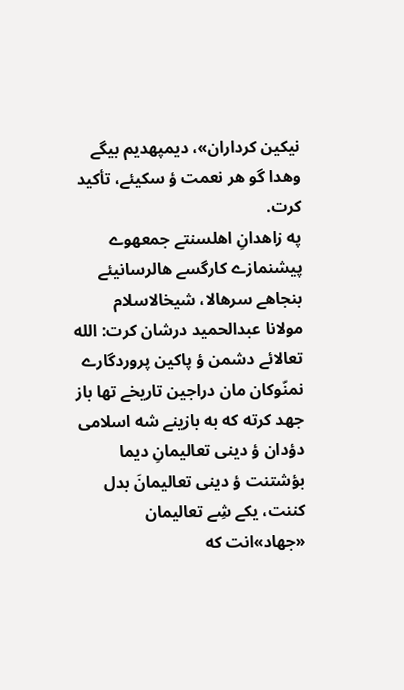نیکین کرداران»، دیمپهدیم بیگے وهدا گو هر نعمت ؤ سکیئے، تأکید کرت.
په زاهدانِ اهلسنتے جمعهوے پیشنمازے کارگسے هالرسانیئے بنجاهے سرهالا، شیخالاسلام مولانا عبدالحمید درشان کرت: الله تعالائے دشمن ؤ پاکین پروردگارے نمنّوکان مان دراجین تاریخے تها باز جهد کرته که به بازینے شه اسلامی دؤدان ؤ دینی تعالیمانِ دیما بؤشتنت ؤ دینی تعالیمانَ بدل کننت، یکے شِے تعالیمان «جهاد»انت که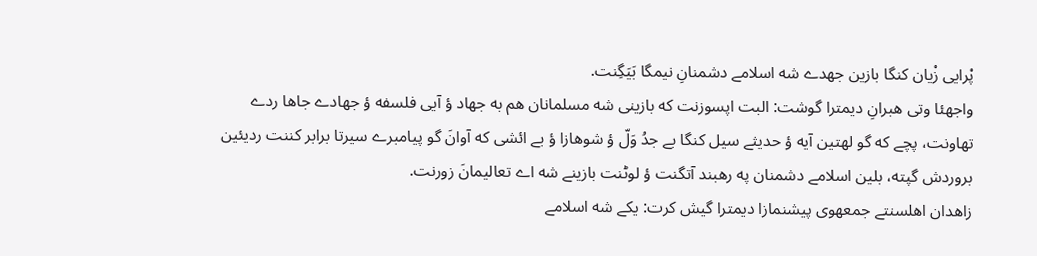پْرایی زْیان کنگا بازین جهدے شه اسلامے دشمنانِ نیمگا بَیَگِنت.
واجهئا وتی هبرانِ دیمترا گوشت: البت اپسوزنت که بازینی شه مسلمانان هم به جهاد ؤ آیی فلسفه ؤ جهادے جاها ردے تهاونت، پچے که گو لهتین آیه ؤ حدیثے سیل کنگا بے جدُ وَلّ ؤ شوهازا ؤ بے ائشی که آوانَ گو پیامبرے سیرتا برابر کننت ردیئین بروردش گپته، بلین اسلامے دشمنان په رهبند آتگنت ؤ لوٹنت بازینے شه اے تعالیمانَ زورنت.
زاهدان اهلسنتے جمعهوی پیشنمازا دیمترا گیش کرت: یکے شه اسلامے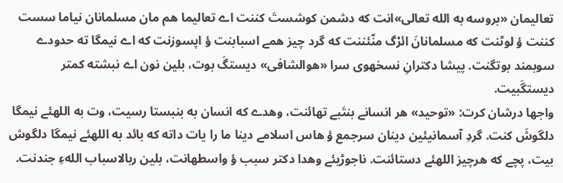تعالیمان «بروسه به الله تعالی»انت که دشمن کوشستَ کننت اے تعالیما هم مان مسلمانان نیاما سست کننت ؤ لوٹنت که مسلمانانَ ائرْگ منّئننت که گرد چیز همے اسبابنت ؤ اپسوزنت که اے نیمگا ته حدودے سوبمند بوتگنت. پیشا دکترانِ نسخهوی سرا «هوالشافی» دیستگَ بوت، بلین نون اے نبشته کمتر دیستگَبیت.
واجها درشان کرت: «توحید» هر انسانے بنتَبے تهائنت، وهدے که انسان به بنبستا رسیت، وت به اللهئے نیمگا دلگوشَ کنت. گردِ آسمانیئین دینان سرجمع ؤ هاس اسلامے دینا ما را یات داته که بائد به اللهئے نیمگا دلگوش بیت، پچے که هرچیز اللهئے دستائنت. ناجوڑیئے وهدا دکتر سبب ؤ واسطهانت، بلین ربالاسباب اللهءِ جندنت.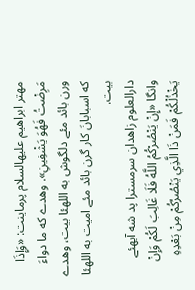مهتر ابراهیم علیهالسلام پرماینت: «وَإِذَا مَرِضْتُ فَهُوَ يَشْفِينِ». وهدے که ما دواءَ ورن بائد مئے دلگوش به اللهئا بیت، وهدے که اسبابانَ کار گرن بائد مئے امیت به اللهئا بیت.
دارالعلوم زاهدان سرمسترا پد شه آیهئے وانگا «إِنْ يَنْصُرْكُمُ اللَّهُ فَلَا غَالِبَ لَكُمْ وَإِنْ يَخْذُلْكُمْ فَمَنْ ذَا الَّذِي يَنْصُرُكُمْ مِنْ بَعْدِهِ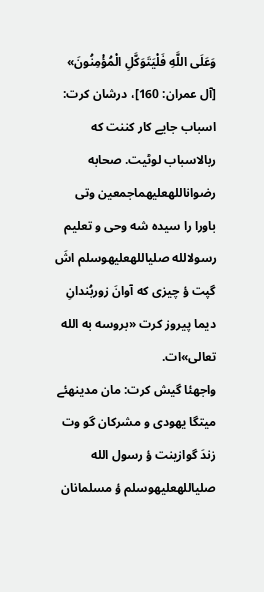وَعَلَى اللَّهِ فَلْيَتَوَكَّلِ الْمُؤْمِنُونَ» [آل عمران: 160]، درشان کرت: اسباب جایے کار کننت که ربالاسباب لوٹیت. صحابه رضواناللهعلیهماجمعین وتی باورا را سیده شه وحی و تعلیم رسولالله صلیاللهعلیهوسلم اشَ گپت ؤ چیزی که آوانَ زوربُندانِ دیما پیروز کرت «بروسه به الله تعالی»ات.
واجهئا گیش کرت: مان مدینهئے میتگا یهودی و مشرکان گو وت زندَ گوازینت ؤ رسول الله صلیاللهعلیهوسلم ؤ مسلمانان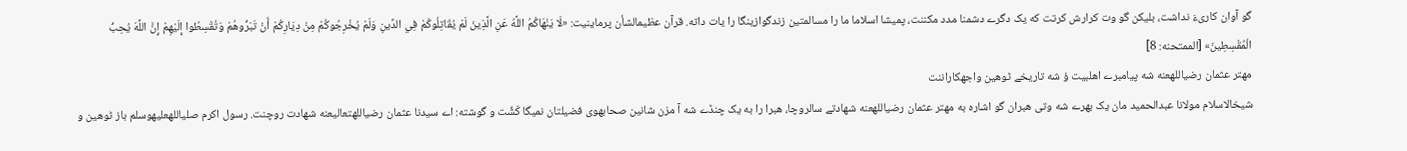گو آوان کاریءَ نداشت، بلیکن گو وت کرارش کرتت که یک دگرے دشمنا مدد مکننت، پمیشا اسلاما ما را مسالمتین زندگوازینگا را یات داته. قرآن عظیمالشأن پرماینیت: «لَا يَنْهَاكُمُ اللَّهُ عَنِ الَّذِينَ لَمْ يُقَاتِلُوكُمْ فِي الدِّينِ وَلَمْ يُخْرِجُوكُمْ مِنْ دِيَارِكُمْ أَنْ تَبَرُّوهُمْ وَتُقْسِطُوا إِلَيْهِمْ إِنَّ اللَّهَ يُحِبُّ الْمُقْسِطِينَ» [الممتحنه: 8]
مهتر عثمان رضیاللهعنه شه پیامبرے اهلبیت ؤ شه تاریخے ٹوهین واجهکاراننت
شیخالاسلام مولانا عبدالحمید مان یک بهرے شه وتی هبران گو اشاره به مهتر عثمان رضیاللهعنه شهادتے سالروچا، هبرا را به یک چنڈے شه آ مزن شانین صحابهوی فضیلتان نمیگا کَشِّت و گوشته: اے سیدنا عثمان رضیاللهتعالیعنه شهادت روچنت. رسول اکرم صلیاللهعلیهوسلم باز ٹوهین و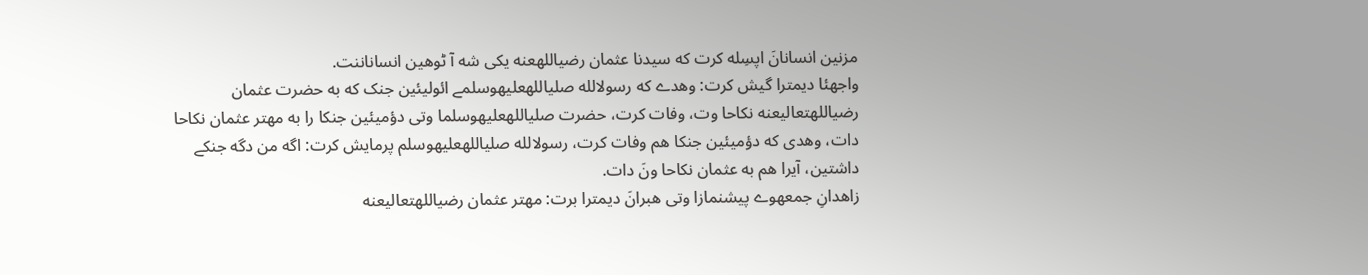مزنین انسانانَ اپسِله کرت که سیدنا عثمان رضیاللهعنه یکی شه آ ٹوهین انساناننت.
واجهئا دیمترا گیش کرت: وهدے که رسولالله صلیاللهعلیهوسلمے ائولیئین جنک که به حضرت عثمان رضیاللهتعالیعنه نکاحا وت، وفات کرت، حضرت صلیاللهعلیهوسلما وتی دؤمیئین جنکا را به مهتر عثمان نکاحا دات، وهدی که دؤمیئین جنکا هم وفات کرت، رسولالله صلیاللهعلیهوسلم پرمایش کرت: اگه من دگه جنکے داشتین، آیرا هم به عثمان نکاحا ونَ دات.
زاهدانِ جمعهوے پیشنمازا وتی هبرانَ دیمترا برت: مهتر عثمان رضیاللهتعالیعنه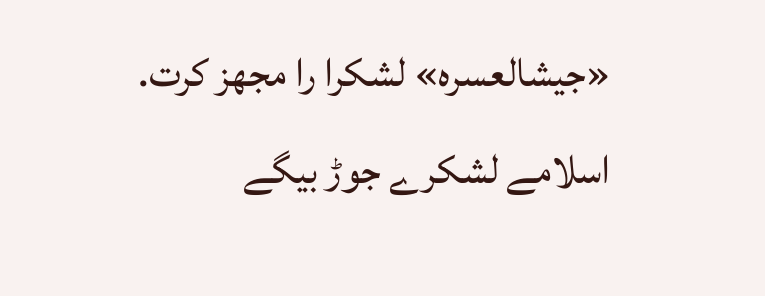«جیشالعسره» لشکرا را مجهز کرت. اسلامے لشکرے جوڑ بیگے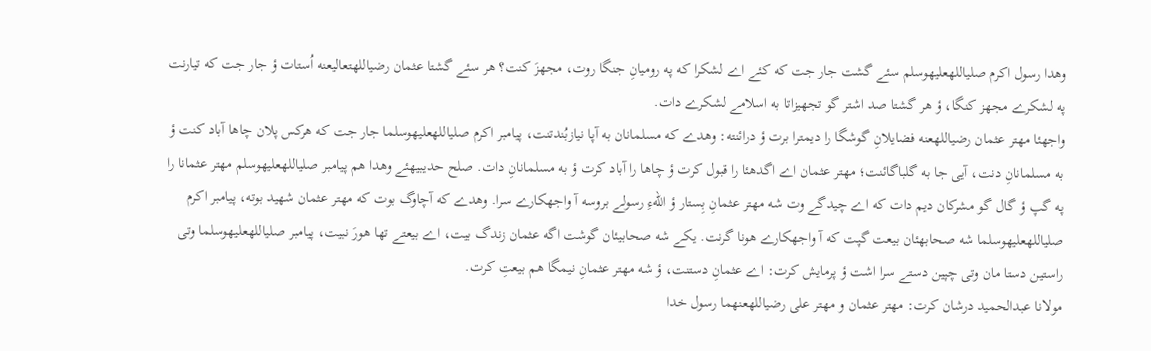وهدا رسول اکرم صلیاللهعلیهوسلم سئے گشت جار جت که کئے اے لشکرا که په رومیانِ جنگا روت، مجهزَ کنت؟ هر سئے گشتا عثمان رضیاللهتعالیعنه اُستات ؤ جار جت که تیارنت په لشکرے مجهز کنگا، ؤ هر گشتا صد اشتر گو تجهیزاتا به اسلامے لشکرے دات.
واجهئا مهتر عثمان رضیاللهعنه فضایلانِ گوشگا را دیمترا برت ؤ درائنته: وهدے که مسلمانان به آپا نیازبُندتنت، پیامبر اکرم صلیاللهعلیهوسلما جار جت که هرکس پلان چاها آباد کنت ؤ به مسلمانانِ دنت، آیی جا به گلباگائنت؛ مهتر عثمان اے اگدهئا را قبول کرت ؤ چاها را آباد کرت ؤ به مسلمانانِ دات. صلح حدیبیهئے وهدا هم پیامبر صلیاللهعلیهوسلم مهتر عثمانا را په گپ ؤ گال گو مشرکان دیم دات که اے چیدگے وت شه مهتر عثمانِ بِستار ؤ اللهءِ رسولے بروسه آ واجهکارے سرا. وهدے که آچاوگ بوت که مهتر عثمان شهید بوته، پیامبر اکرم صلیاللهعلیهوسلما شه صحابهئان بیعت گپت که آ واجهکارے هونا گرنت. یکے شه صحابیئان گوشت اگه عثمان زندگ بیت، اے بیعتے تها هورَ نبیت، پیامبر صلیاللهعلیهوسلما وتی راستین دستا مان وتی چپین دستے سرا اشت ؤ پرمایش کرت: اے عثمانِ دستنت، ؤ شه مهتر عثمانِ نیمگا هم بیعتِ کرت.
مولانا عبدالحمید درشان کرت: مهتر عثمان و مهتر علی رضیاللهعنهما رسول خدا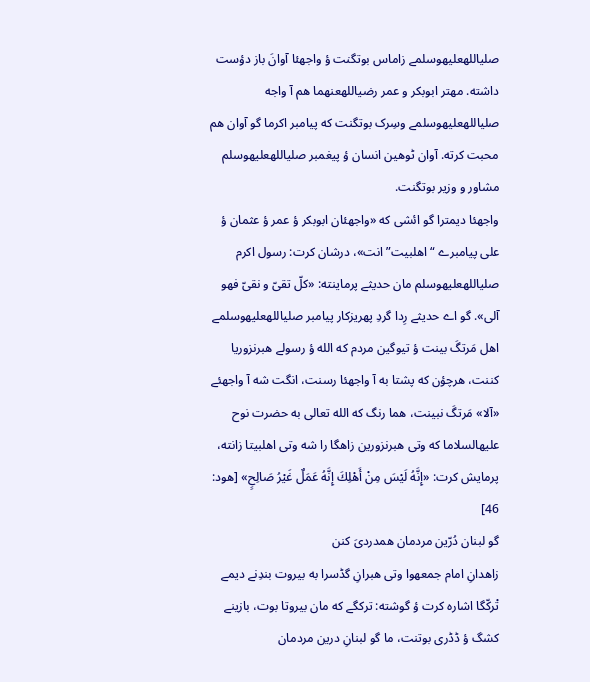صلیاللهعلیهوسلمے زاماس بوتگنت ؤ واجهئا آوانَ باز دؤست داشته. مهتر ابوبکر و عمر رضیاللهعنهما هم آ واجه صلیاللهعلیهوسلمے وسِرک بوتگنت که پیامبر اکرما گو آوان هم محبت کرته. آوان ٹوهین انسان ؤ پیغمبر صلیاللهعلیهوسلم مشاور و وزیر بوتگنت.
واجهئا دیمترا گو ائشی که «واجهئان ابوبکر ؤ عمر ؤ عثمان ؤ علی پیامبرے “اهلبیت” انت»، درشان کرت: رسول اکرم صلیاللهعلیهوسلم مان حدیثے پرماینته: «کلّ تقیّ و نقیّ فهو آلی». گو اے حدیثے رِدا گردِ پهریزکار پیامبر صلیاللهعلیهوسلمے اهل مَرتگَ بینت ؤ تیوگین مردم که الله ؤ رسولے هبرنزوریا کننت، هرچؤن که پشتا به آ واجهئا رسنت، انگت شه آ واجهئے «آلا» مَرتگَ نبینت، هما رنگ که الله تعالی به حضرت نوح علیهالسلاما که وتی هبرنزورین زاهگا را شه وتی اهلبیتا زانته، پرمایش کرت: «إِنَّهُ لَيْسَ مِنْ أَهْلِكَ إِنَّهُ عَمَلٌ غَيْرُ صَالِحٍ» [هود: 46]
گو لبنان دُرّین مردمان همدردیَ کنن
زاهدانِ امام جمعهوا وتی هبرانِ گڈسرا به بیروت بندِنے دیمے تْرکّگا اشاره کرت ؤ گوشته: ترکگے که مان بیروتا بوت، بازینے کشگ ؤ ڈڈری بوتنت، ما گو لبنانِ درین مردمان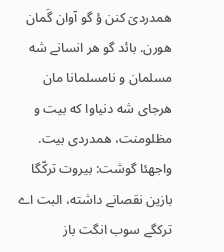همدردیَ کنن ؤ گو آوان گَمان هورن. بائد گو هر انسانے شه مسلمان و نامسلمانا مان هرجای شه دنیاوا که بیت و مظلومنت، همدردی بیت.
واجهئا گوشت: بیروت ترکّگا بازین نقصانے داشته، البت اے ترکگے سوب انگت باز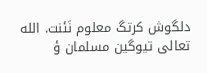دلگوش کرتگ معلوم نَئنت. الله تعالی تیوگین مسلمان ؤ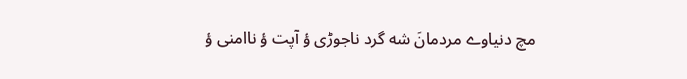مچ دنیاوے مردمانَ شه گرد ناجوڑی ؤ آپت ؤ ناامنی ؤ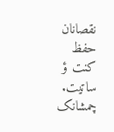نقصانان حفظ کنت ؤ ساتیت.
چمشانک